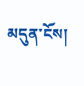མདུན་ངོས།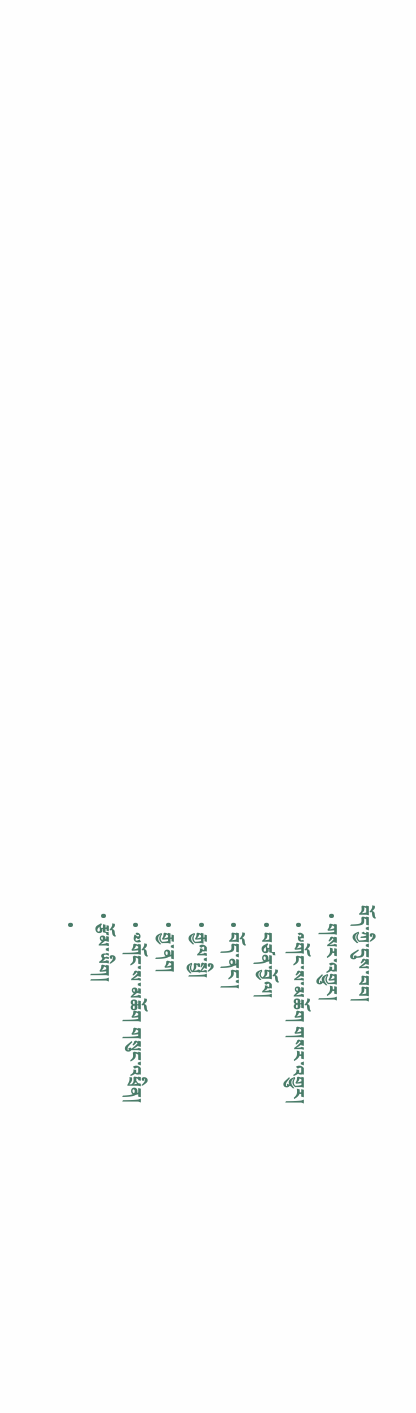བོད་ཀྱི་དུས་བབ།
  • གསར་འགྱུར།
    • ༸གོང་ས་མཆོག གསར་འགྱུར།
    • བཙན་བྱོལ།
    • བོད་ནང་།
    • རྒྱལ་སྤྱི།
    • རྒྱ་ནག
    • ༧གོང་ས་མཆོག གསུང་འཕྲིན།
  • རྩོམ་ཡིག།
    •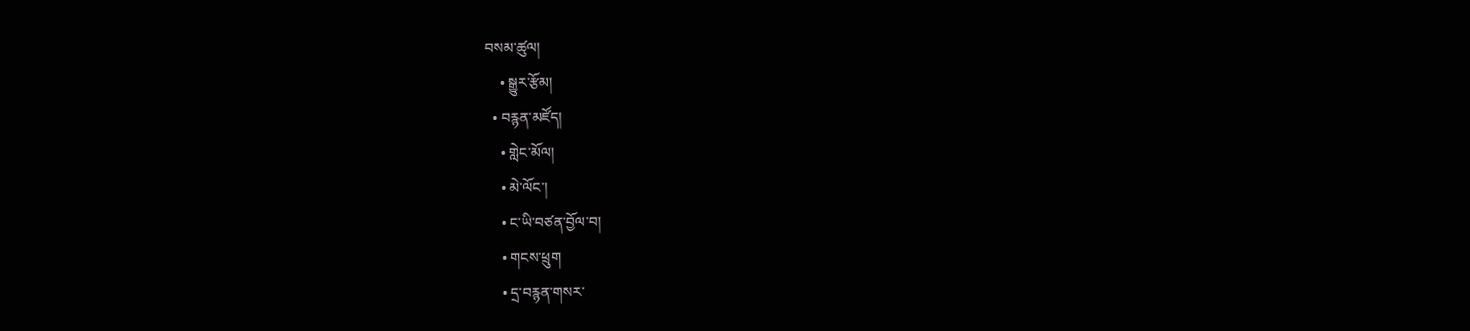བསམ་ཚུལ།
    • སྒྱུར་རྩོམ།
  • བརྙན་མཛོད།
    • གླེང་མོལ།
    • མེ་ལོང་།
    • ང་ཡི་བཙན་བྱོལ་བ།
    • གངས་ཕྲུག
    • དྲ་བརྙན་གསར་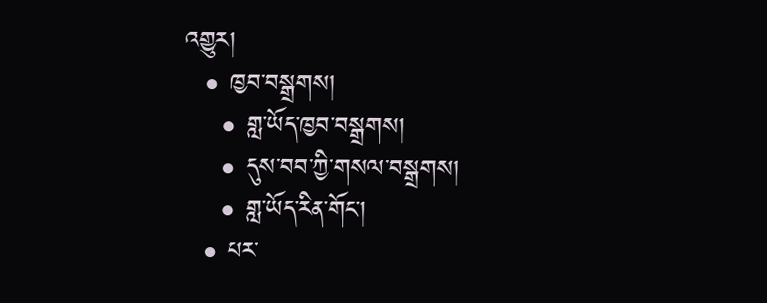འགྱུར།
  • ཁྱབ་བསྒྲགས།
    • གླ་ཡོད་ཁྱབ་བསྒྲགས།
    • དུས་བབ་ཀྱི་གསལ་བསྒྲགས།
    • གླ་ཡོད་རིན་གོང་།
  • པར་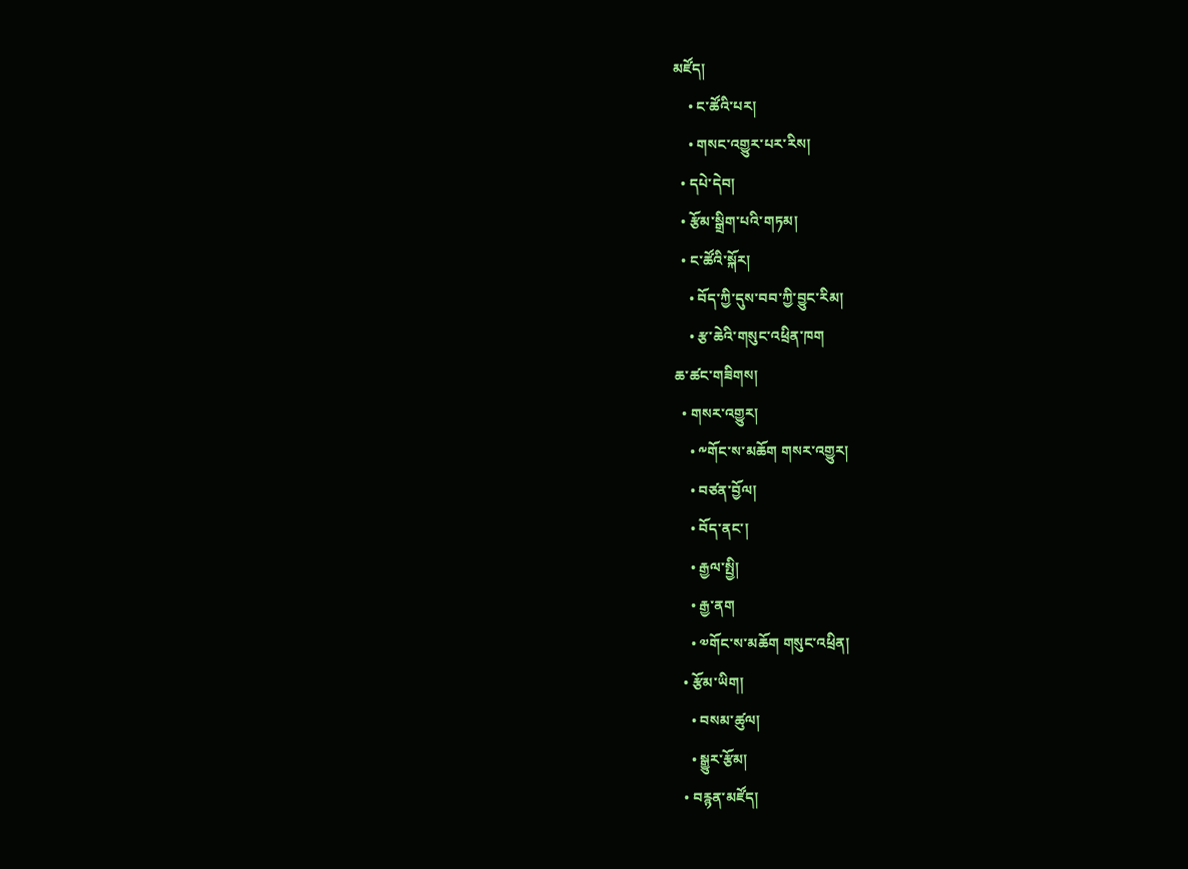མཛོད།
    • ང་ཚོའི་པར།
    • གསང་འགྱུར་པར་རིས།
  • དཔེ་དེབ།
  • རྩོམ་སྒྲིག་པའི་གཏམ།
  • ང་ཚོའི་སྐོར།
    • བོད་ཀྱི་དུས་བབ་ཀྱི་བྱུང་རིམ།
    • རྩ་ཆེའི་གསུང་འཕྲིན་ཁག
ཆ་ཚང་གཟིགས།
  • གསར་འགྱུར།
    • ༸གོང་ས་མཆོག གསར་འགྱུར།
    • བཙན་བྱོལ།
    • བོད་ནང་།
    • རྒྱལ་སྤྱི།
    • རྒྱ་ནག
    • ༧གོང་ས་མཆོག གསུང་འཕྲིན།
  • རྩོམ་ཡིག།
    • བསམ་ཚུལ།
    • སྒྱུར་རྩོམ།
  • བརྙན་མཛོད།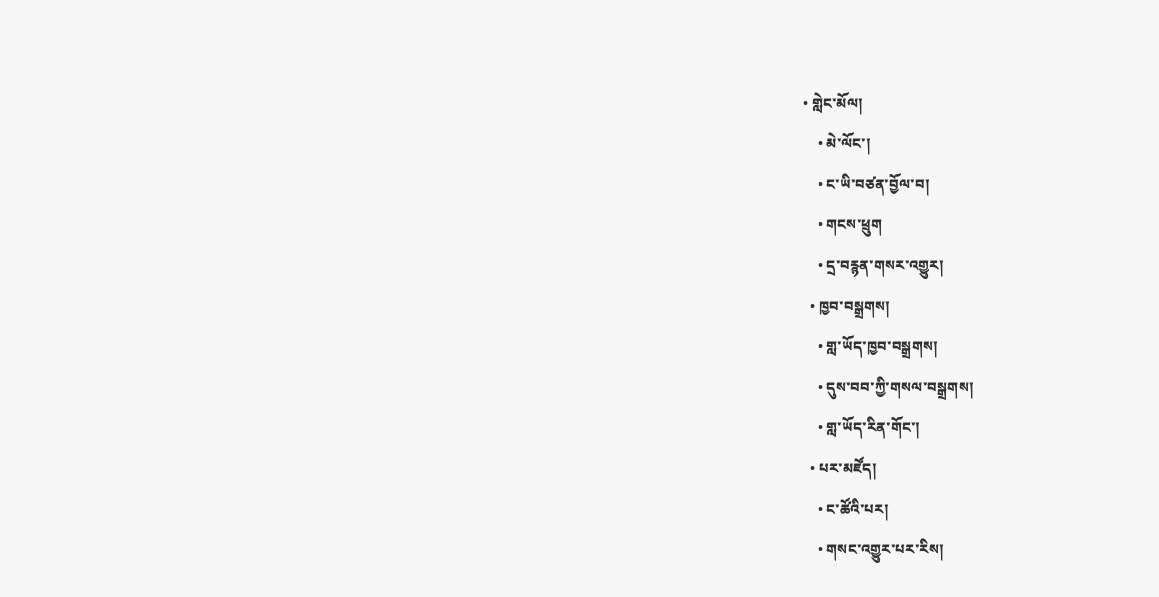• གླེང་མོལ།
    • མེ་ལོང་།
    • ང་ཡི་བཙན་བྱོལ་བ།
    • གངས་ཕྲུག
    • དྲ་བརྙན་གསར་འགྱུར།
  • ཁྱབ་བསྒྲགས།
    • གླ་ཡོད་ཁྱབ་བསྒྲགས།
    • དུས་བབ་ཀྱི་གསལ་བསྒྲགས།
    • གླ་ཡོད་རིན་གོང་།
  • པར་མཛོད།
    • ང་ཚོའི་པར།
    • གསང་འགྱུར་པར་རིས།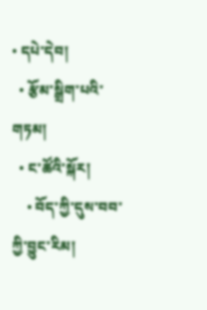• དཔེ་དེབ།
  • རྩོམ་སྒྲིག་པའི་གཏམ།
  • ང་ཚོའི་སྐོར།
    • བོད་ཀྱི་དུས་བབ་ཀྱི་བྱུང་རིམ།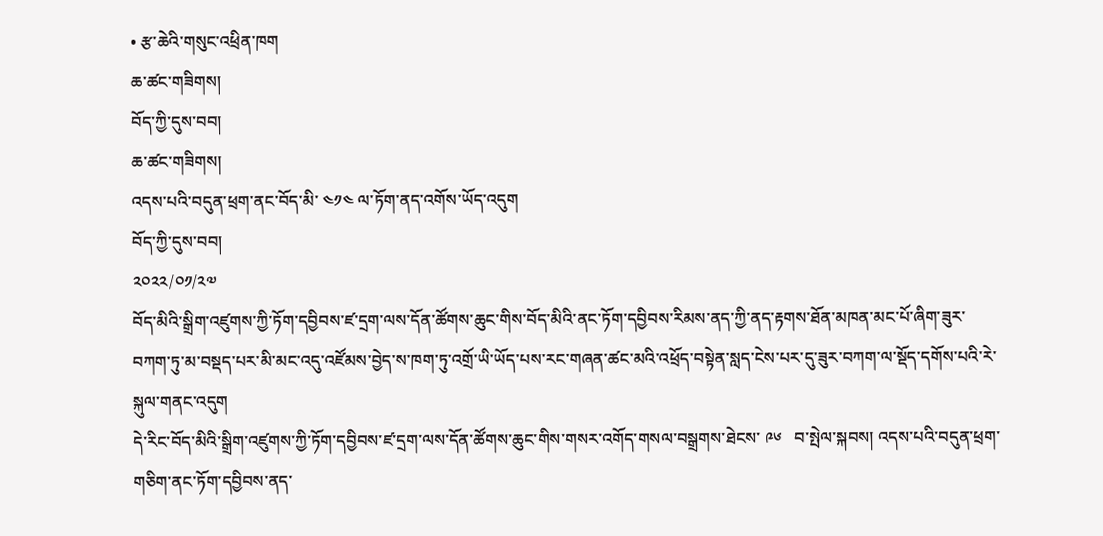• རྩ་ཆེའི་གསུང་འཕྲིན་ཁག
ཆ་ཚང་གཟིགས།
བོད་ཀྱི་དུས་བབ།
ཆ་ཚང་གཟིགས།
འདས་པའི་བདུན་ཕྲག་ནང་བོད་མི་ ༤༡༤ ལ་ཏོག་ནད་འགོས་ཡོད་འདུག
བོད་ཀྱི་དུས་བབ།
༢༠༢༢/༠༡/༢༧
བོད་མིའི་སྒྲིག་འཛུགས་ཀྱི་ཏོག་དབྱིབས་ཛ་དྲག་ལས་དོན་ཚོགས་ཆུང་གིས་བོད་མིའི་ནང་ཏོག་དབྱིབས་རིམས་ནད་ཀྱི་ནད་རྟགས་ཐོན་མཁན་མང་པོ་ཞིག་ཟུར་བཀག་ཏུ་མ་བསྡད་པར་མི་མང་འདུ་འཛོམས་བྱེད་ས་ཁག་ཏུ་འགྲོ་ཡི་ཡོད་པས་རང་གཞན་ཚང་མའི་འཕྲོད་བསྟེན་སླད་ངེས་པར་དུ་ཟུར་བཀག་ལ་སྡོད་དགོས་པའི་རེ་སྐུལ་གནང་འདུག
དེ་རིང་བོད་མིའི་སྒྲིག་འཛུགས་ཀྱི་ཏོག་དབྱིབས་ཛ་དྲག་ལས་དོན་ཚོགས་ཆུང་གིས་གསར་འགོད་གསལ་བསྒྲགས་ཐེངས་ ༩༦   བ་སྤེལ་སྐབས། འདས་པའི་བདུན་ཕྲག་གཅིག་ནང་ཏོག་དབྱིབས་ནད་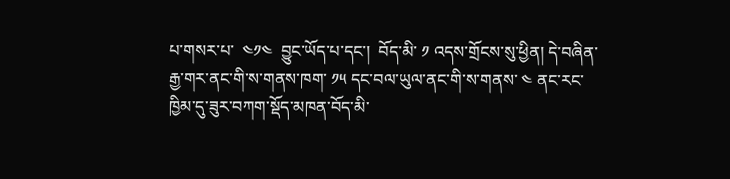པ་གསར་པ་  ༤༡༤  བྱུང་ཡོད་པ་དང་།  བོད་མི་ ༡ འདས་གྲོངས་སུ་ཕྱིན། དེ་བཞིན་རྒྱ་གར་ནང་གི་ས་གནས་ཁག་ ༡༥ དང་བལ་ཡུལ་ནང་གི་ས་གནས་ ༤ ནང་རང་ཁྱིམ་དུ་ཟུར་བཀག་སྡོད་མཁན་བོད་མི་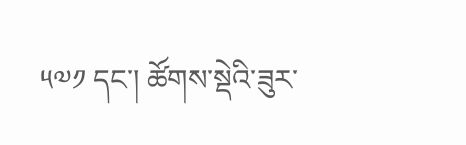༥༧༡ དང་། ཚོགས་སྡེའི་ཟུར་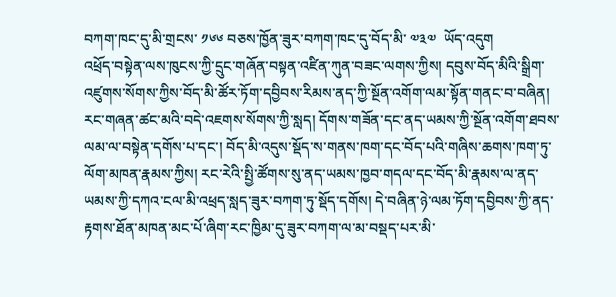བཀག་ཁང་དུ་མི་གྲངས་ ༡༦༦ བཅས་ཁྱོན་ཟུར་བཀག་ཁང་དུ་བོད་མི་ ༧༣༧  ཡོད་འདུག
འཕྲོད་བསྟེན་ལས་ཁུངས་ཀྱི་དྲུང་གཞོན་བསྟན་འཛིན་ཀུན་བཟང་ལགས་ཀྱིས། དབུས་བོད་མིའི་སྒྲིག་འཛུགས་སོགས་ཀྱིས་བོད་མི་ཚོར་ཏོག་དབྱིབས་རིམས་ནད་ཀྱི་སྔོན་འགོག་ལམ་སྟོན་གནང་བ་བཞིན། རང་གཞན་ཚང་མའི་བདེ་འཇགས་སོགས་ཀྱི་སླད། དོགས་གཟོན་དང་ནད་ཡམས་ཀྱི་སྔོན་འགོག་ཐབས་ལམ་ལ་བསྟེན་དགོས་པ་དང་། བོད་མི་འདུས་སྡོད་ས་གནས་ཁག་དང་བོད་པའི་གཞིས་ཆགས་ཁག་ཏུ་ལོག་མཁན་རྣམས་ཀྱིས། རང་རེའི་སྤྱི་ཚོགས་སུ་ནད་ཡམས་ཁྱབ་གདལ་དང་བོད་མི་རྣམས་ལ་ནད་ཡམས་ཀྱི་དཀའ་ངལ་མི་འཕྲད་སླད་ཟུར་བཀག་ཏུ་སྡོད་དགོས། དེ་བཞིན་ཉེ་ལམ་ཏོག་དབྱིབས་ཀྱི་ནད་རྟགས་ཐོན་མཁན་མང་པོ་ཞིག་རང་ཁྱིམ་དུ་ཟུར་བཀག་ལ་མ་བསྡད་པར་མི་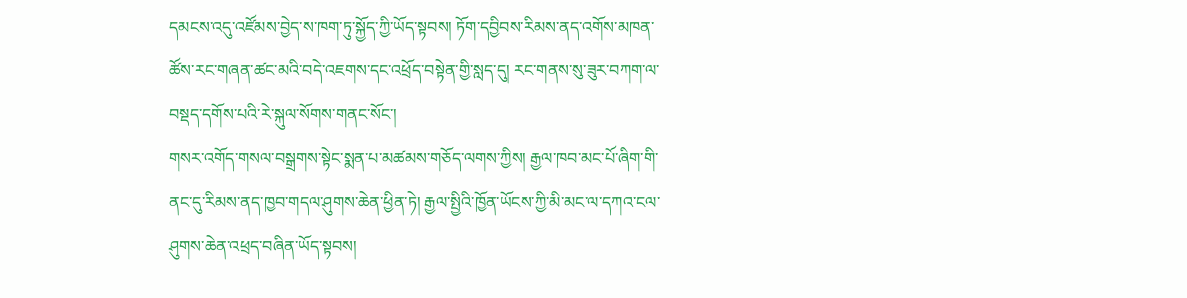དམངས་འདུ་འཛོམས་བྱེད་ས་ཁག་ཏུ་སྐྱོད་ཀྱི་ཡོད་སྟབས། ཏོག་དབྱིབས་རིམས་ནད་འགོས་མཁན་ཚོས་རང་གཞན་ཚང་མའི་བདེ་འཇགས་དང་འཕྲོད་བསྟེན་གྱི་སླད་དུ། རང་གནས་སུ་ཟུར་བཀག་ལ་བསྡད་དགོས་པའི་རེ་སྐུལ་སོགས་གནང་སོང་།
གསར་འགོད་གསལ་བསྒྲགས་སྟེང་སྨན་པ་མཚམས་གཅོད་ལགས་ཀྱིས། རྒྱལ་ཁབ་མང་པོ་ཞིག་གི་ནང་དུ་རིམས་ནད་ཁྱབ་གདལ་ཤུགས་ཆེན་ཕྱིན་ཏེ། རྒྱལ་སྤྱིའི་ཁྱོན་ཡོངས་ཀྱི་མི་མང་ལ་དཀའ་ངལ་ཤུགས་ཆེན་འཕྲད་བཞིན་ཡོད་སྟབས།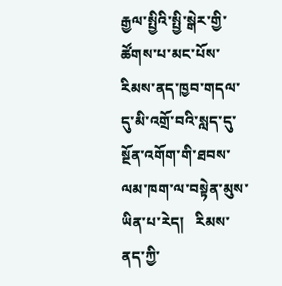རྒྱལ་སྤྱིའི་སྤྱི་སྒེར་གྱི་ཚོགས་པ་མང་པོས་རིམས་ནད་ཁྱབ་གདལ་དུ་མི་འགྲོ་བའི་སླད་དུ་སྔོན་འགོག་གི་ཐབས་ལམ་ཁག་ལ་བསྟེན་མུས་ཡིན་པ་རེད།   རིམས་ནད་ཀྱི་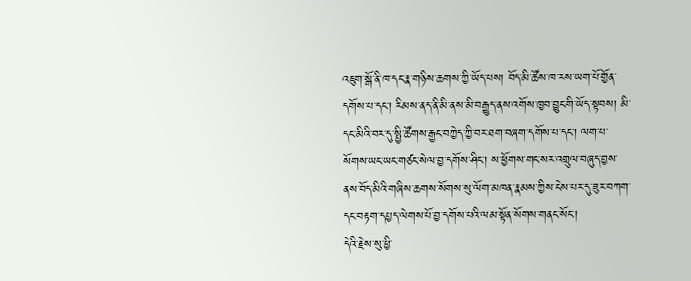འཇུག་སྒོ་ནི་ཁ་དང་རྣ་གཉིས་ཆགས་ཀྱི་ཡོད་པས། བོད་མི་ཚོས་ཁ་རས་ཡག་པོ་གྱོན་དགོས་པ་དང་། རིམས་ནད་ནི་མི་ནས་མི་བརྒྱུད་ནས་འགོས་ཁྱབ་བྱུང་གི་ཡོད་སྟབས། མི་དང་མིའི་བར་དུ་སྤྱི་ཚོགས་རྒྱང་བཀྱེད་ཀྱི་བར་ཐག་བཞག་དགོས་པ་དང་། ལག་པ་སོགས་ཡང་ཡང་གཙང་སེལ་བྱ་དགོས་ཤིང་། ས་ཕྱོགས་གང་སར་འགྲུལ་བཞུད་བྱས་ནས་བོད་མིའི་གཞིས་ཆགས་སོགས་སུ་ལོག་མཁན་རྣམས་ཀྱིས་ངེས་པར་དུ་ཟུར་བཀག་དང་བརྟག་དཔྱད་ལེགས་པོ་བྱ་དགོས་པའི་ལམ་སྟོན་སོགས་གནང་སོང་།
དེའི་རྗེས་སུ་ཕྱི་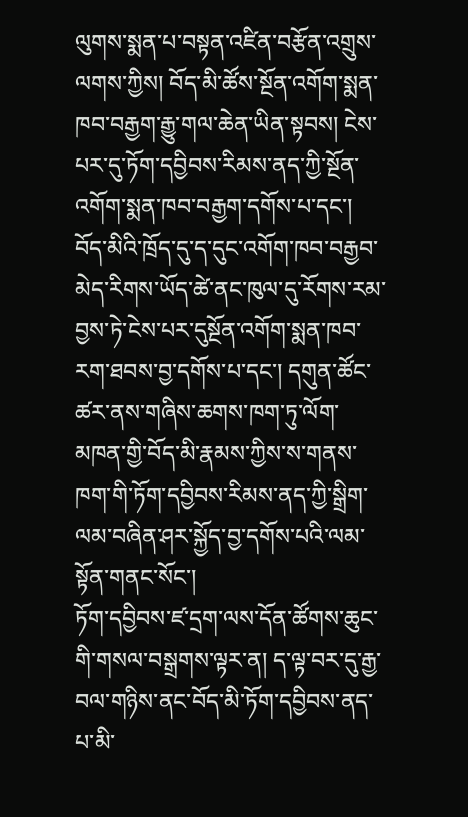ལུགས་སྨན་པ་བསྟན་འཛིན་བརྩོན་འགྲུས་ལགས་ཀྱིས། བོད་མི་ཚོས་སྔོན་འགོག་སྨན་ཁབ་བརྒྱག་རྒྱུ་གལ་ཆེན་ཡིན་སྟབས། ངེས་པར་དུ་ཏོག་དབྱིབས་རིམས་ནད་ཀྱི་སྔོན་འགོག་སྨན་ཁབ་བརྒྱག་དགོས་པ་དང་། བོད་མིའི་ཁྲོད་དུ་ད་དུང་འགོག་ཁབ་བརྒྱབ་མེད་རིགས་ཡོད་ཚེ་ནང་ཁུལ་དུ་རོགས་རམ་བྱས་ཏེ་ངེས་པར་དུསྔོན་འགོག་སྨན་ཁབ་རག་ཐབས་བྱ་དགོས་པ་དང་། དགུན་ཚོང་ཚར་ནས་གཞིས་ཆགས་ཁག་ཏུ་ལོག་མཁན་གྱི་བོད་མི་རྣམས་ཀྱིས་ས་གནས་ཁག་གི་ཏོག་དབྱིབས་རིམས་ནད་ཀྱི་སྒྲིག་ལམ་བཞིན་ཤར་སྐྱོད་བྱ་དགོས་པའི་ལམ་སྟོན་གནང་སོང་།
ཏོག་དབྱིབས་ཛ་དྲག་ལས་དོན་ཚོགས་ཆུང་གི་གསལ་བསྒྲགས་ལྟར་ན། ད་ལྟ་བར་དུ་རྒྱ་བལ་གཉིས་ནང་བོད་མི་ཏོག་དབྱིབས་ནད་པ་མི་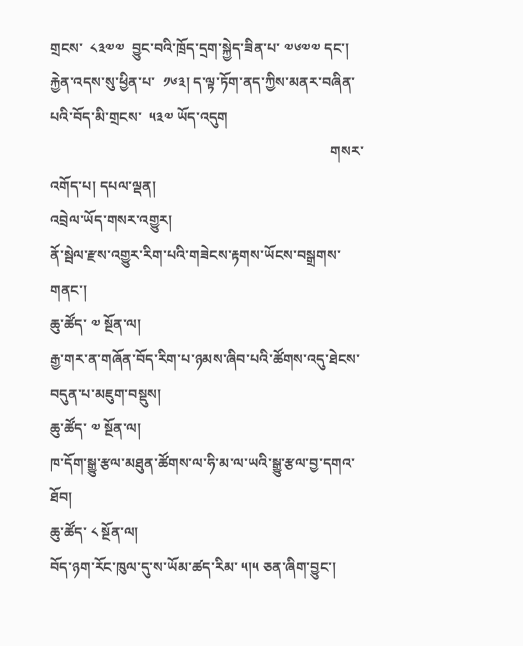གྲངས་  ༨༣༧༧  བྱུང་བའི་ཁྲོད་དྲག་སྐྱེད་ཟིན་པ་ ༧༦༧༧ དང་། རྐྱེན་འདས་སུ་ཕྱིན་པ་  ༡༦༣། ད་ལྟ་ཏོག་ནད་ཀྱིས་མནར་བཞིན་པའི་བོད་མི་གྲངས་  ༥༣༧ ཡོད་འདུག
                                                                             གསར་འགོད་པ། དཔལ་ལྡན།
འབྲེལ་ཡོད་གསར་འགྱུར།
ནོ་སྦེལ་རྫས་འགྱུར་རིག་པའི་གཟེངས་རྟགས་ཡོངས་བསྒྲགས་གནང་།
ཆུ་ཚོད་ ༧ སྔོན་ལ།
རྒྱ་གར་ན་གཞོན་བོད་རིག་པ་ཉམས་ཞིབ་པའི་ཚོགས་འདུ་ཐེངས་བདུན་པ་མཇུག་བསྡུས།
ཆུ་ཚོད་ ༧ སྔོན་ལ།
ཁ་དོག་སྒྱུ་རྩལ་མཐུན་ཚོགས་ལ་ཧི་མ་ལ་ཡའི་སྒྱུ་རྩལ་བྱ་དགའ་ཐོབ།
ཆུ་ཚོད་ ༨ སྔོན་ལ།
བོད་ཉག་རོང་ཁུལ་དུ་ས་ཡོམ་ཚད་རིམ་ ༥།༥ ཅན་ཞིག་བྱུང་།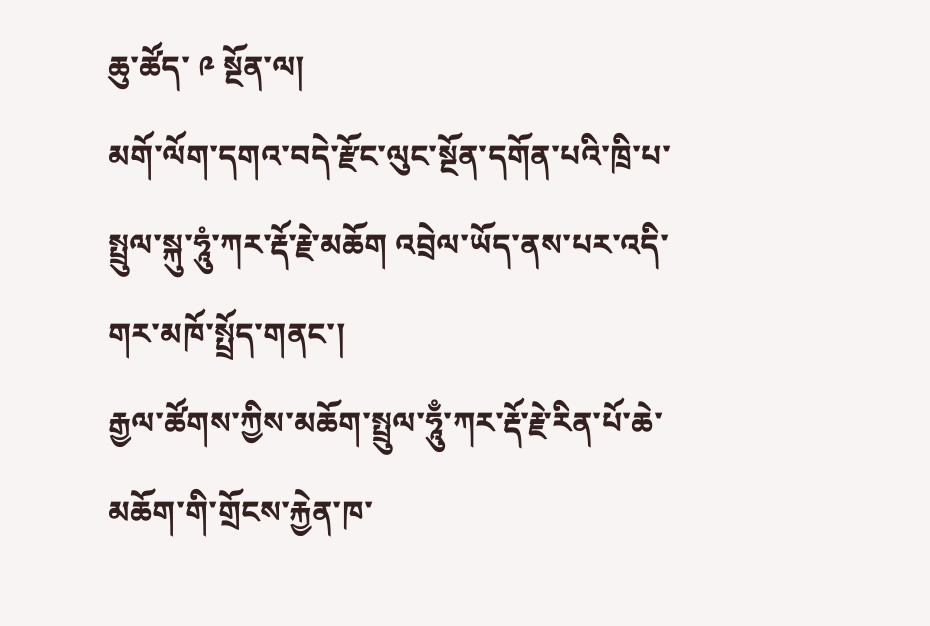ཆུ་ཚོད་ ༩ སྔོན་ལ།
མགོ་ལོག་དགའ་བདེ་རྫོང་ལུང་སྔོན་དགོན་པའི་ཁྲི་པ་སྤྲུལ་སྐུ་ཧཱུཾ་ཀར་རྡོ་རྗེ་མཆོག འབྲེལ་ཡོད་ནས་པར་འདི་གར་མཁོ་སྤྲོད་གནང་།
རྒྱལ་ཚོགས་ཀྱིས་མཆོག་སྤྲུལ་ཧཱུྃ་ཀར་རྡོ་རྗེ་རིན་པོ་ཆེ་མཆོག་གི་གྲོངས་རྐྱེན་ཁ་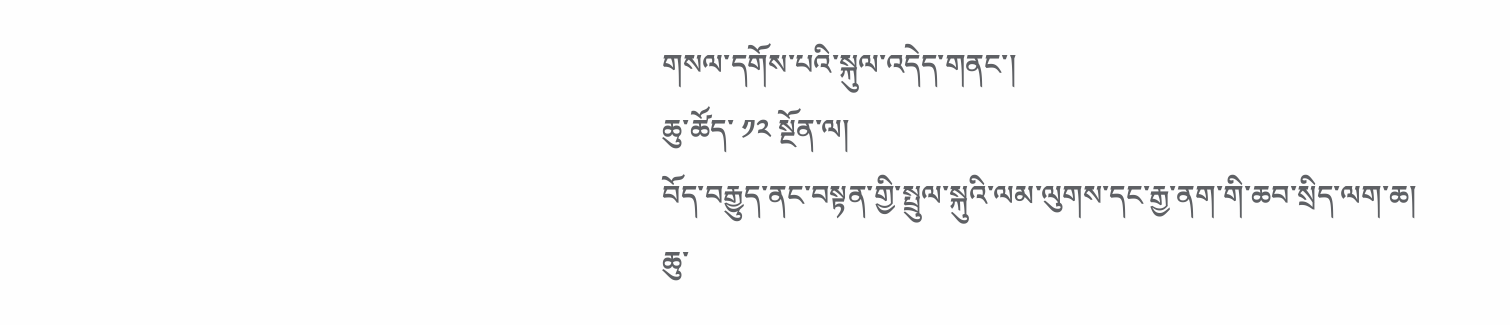གསལ་དགོས་པའི་སྐུལ་འདེད་གནང་།
ཆུ་ཚོད་ ༡༢ སྔོན་ལ།
བོད་བརྒྱུད་ནང་བསྟན་གྱི་སྤྲུལ་སྐུའི་ལམ་ལུགས་དང་རྒྱ་ནག་གི་ཆབ་སྲིད་ལག་ཆ།
ཆུ་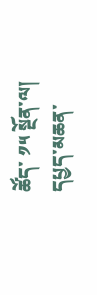ཚོད་ ༡༥ སྔོན་ལ།
དཔྱད་མཆན་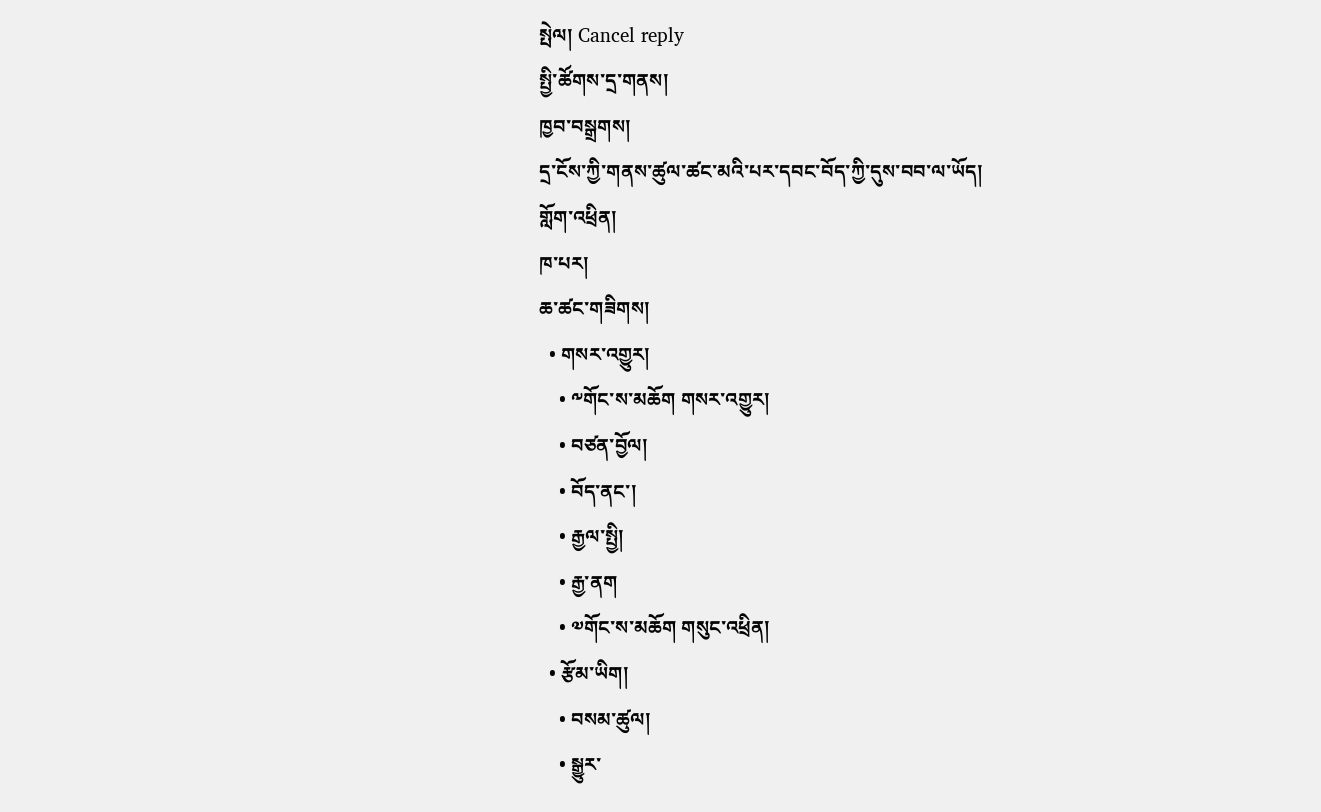སྤེལ། Cancel reply
སྤྱི་ཚོགས་དྲ་གནས།
ཁྱབ་བསྒྲགས།
དྲ་ངོས་ཀྱི་གནས་ཚུལ་ཚང་མའི་པར་དབང་བོད་ཀྱི་དུས་བབ་ལ་ཡོད།
གློག་འཕྲིན།
ཁ་པར།
ཆ་ཚང་གཟིགས།
  • གསར་འགྱུར།
    • ༸གོང་ས་མཆོག གསར་འགྱུར།
    • བཙན་བྱོལ།
    • བོད་ནང་།
    • རྒྱལ་སྤྱི།
    • རྒྱ་ནག
    • ༧གོང་ས་མཆོག གསུང་འཕྲིན།
  • རྩོམ་ཡིག།
    • བསམ་ཚུལ།
    • སྒྱུར་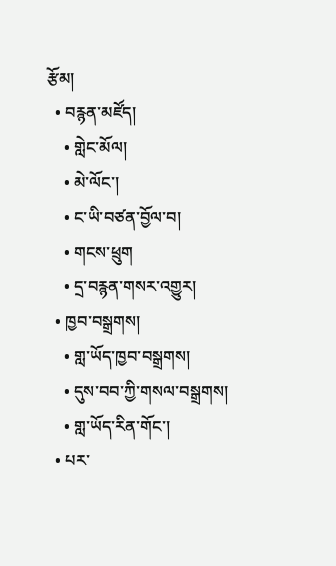རྩོམ།
  • བརྙན་མཛོད།
    • གླེང་མོལ།
    • མེ་ལོང་།
    • ང་ཡི་བཙན་བྱོལ་བ།
    • གངས་ཕྲུག
    • དྲ་བརྙན་གསར་འགྱུར།
  • ཁྱབ་བསྒྲགས།
    • གླ་ཡོད་ཁྱབ་བསྒྲགས།
    • དུས་བབ་ཀྱི་གསལ་བསྒྲགས།
    • གླ་ཡོད་རིན་གོང་།
  • པར་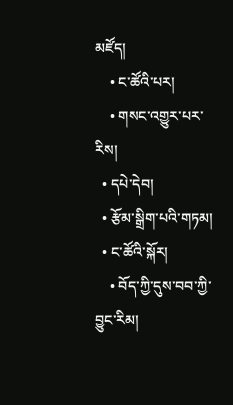མཛོད།
    • ང་ཚོའི་པར།
    • གསང་འགྱུར་པར་རིས།
  • དཔེ་དེབ།
  • རྩོམ་སྒྲིག་པའི་གཏམ།
  • ང་ཚོའི་སྐོར།
    • བོད་ཀྱི་དུས་བབ་ཀྱི་བྱུང་རིམ།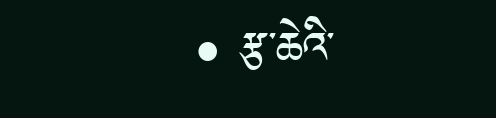• རྩ་ཆེའི་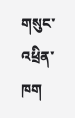གསུང་འཕྲིན་ཁག